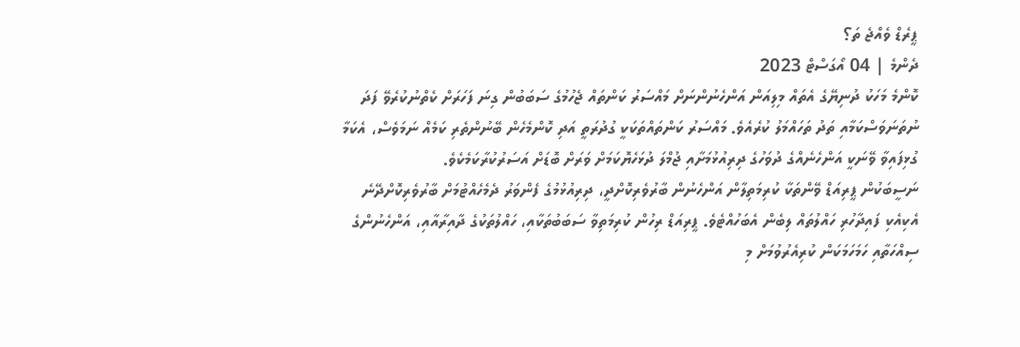ޕީރެޑް ވެއްޖެ ތަ؟
ދެންމެ | 04 އޯގަސްޓް 2023
ކޮންމެ މަހަކު ދުނިޔޭގެ އެތައް މިލިއަން އަންހެނުންނަށް މައްސަރު ކަންތައް ޖެހުމުގެ ސަބަބުން ގިނަ ފަހަރަށް ކެތްނުކުރެވޭ ފަދަ ނުތަނަވަސްކަމާއި ތަދު ތަހައްމަލު ކުރެއެވެ. މައްސަރު ކަންތައްތަކަކީ ގުދުރަތީ އަދި ކޮންމެހެން ބޭނުންތެރި ކަމެއް ނަމަވެސް، އެކަމާ ގުޅިފައިވާ ވޭނަކީ އަންހެނެއްގެ ދުވަހުގެ ދިރިއުޅުމަށާއި ޖުމްލަ ދުޅަހެޔޮކަމަށް ވަރަށް ބޮޑަށް އަސަރުކުރާކަމެކެވެ.
ނަސީބަކުން ޕީރިއަޑް ވޭންތަކާ ކުރިމަތިލާން އަންހެނުން ބާރުވެރިކޮށްދީ، ދިރިއުޅުމުގެ ފެންވަރު ދެމެހެއްޓުމަށް ބާރުވެރިކޮށްދޭނެ އެކިއެކި ފައިދާހުރި ހައްލުތައް ލިބެން އެބަހުއްޓެވެ. ޕީރިއަޑް ރިހުން ކުރިމަތިވާ ސަބަބުތަކާއި، ހައްލުތަކުގެ ދާއިރާއާއި، އަންހެނުންގެ ސިއްހަތާއި ހަމަހަމަކަން ކުރިއެރުވުމަށް މި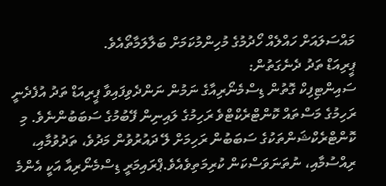މައްސަލައަށް ހައްލެއް ހޯދުމުގެ މުހިންމުކަމަށް ބަލާލަމާތޯއެވެ.
ޕީރިއަޑް ތަދު ދެނެގަތުން:
ސައިންޓިފިކް ގޮތުން ޑިސްމެނޯރިއާގެ ނަމުން ނަންދެވިފައިވާ ޕީރިއަޑް ތަދު އުފެދެނީ ރަހިމުގެ މަސްތައް ކޮންޓްރެކްޓްވެ ރަހިމުގެ ލައިނިން ފޭބުމުގެ ސަބަބުންނެވެ. މި ކޮންޓްރެކްޝަންތަކުގެ ސަބަބުން ރަހިމަށް ލޭ ދައުރުވުން މަދުވެ، ތަދުވުމާއި، ރިއްސުމާއި، ނުތަނަވަސްކަން ކުރިމަތިވެއެވެ.ޕްރައިމަރީ ޑިސްމެނޯރިއާ އަކީ އެންމެ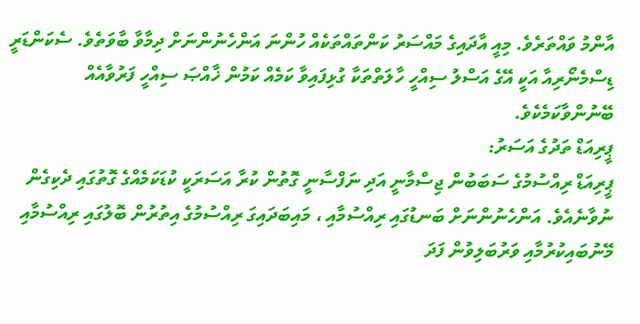އާންމު ވައްތަރެވެ. މިއީ އާދައިގެ މައްސަރު ކަންތައްތަކެއް ހުންނަ އަންހެނުންނަށް ދިމާވާ ބާވަތެވެ. ސެކަންޑަރީ ޑިސްމެނޯރިއާ އަކީ އޭގެ އަސްލު ސިއްހީ ހާލަތްތަކާ ގުޅިފައިވާ ކަމެއް ކަމުން ޚާއްޞަ ސިއްހީ ފަރުވާއެއް ބޭނުންވާކަމެކެވެ.
ޕީރިއަޑް ތަދުގެ އަސަރު:
ޕީރިއަޑް ރިއްސުމުގެ ސަބަބުން ޖިސްމާނީ އަދި ނަފްސާނީ ގޮތުން ކުރާ އަސަރަކީ ކުޑަކަމެއްގެ ގޮތުގައި ދެކިގެން ނުވާނެއެވެ. އަންހެނުންނަށް ބަނޑުގައި ރިއްސުމާއި ، މައިބަދައިގަ ރިއްސުމުގެ އިތުރުން ބޮލުގައި ރިއްސުމާއި މޭނުބައިކުރުމާއި ވަރުބަލިވުން ފަދަ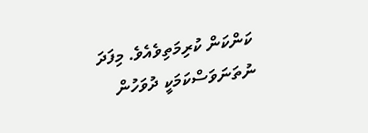ކަންކަން ކުރިމަތިވެއެވެ. މިފަދަ ނުތަނަވަސްކަމަކީ ދުވަހުން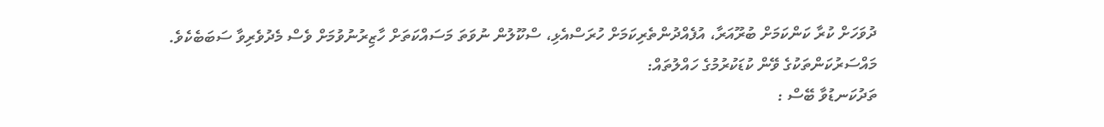ދުވަހަށް ކުރާ ކަންކަމަށް ބުރޫއަރާ، އުފެއްދުންތެރިކަމަށް ހުރަސްއެޅި، ސްކޫލުން ނުވަތަ މަސައްކަތަށް ހާޒިރުނުވުމަށް ވެސް މެދުވެރިވާ ސަބަބެކެވެ.
މައްސަރުކަންތަކުގެ ވޭން ކުޑަކުރުމުގެ ހައްލުތައް:
ތަދުކަނޑުވާ ބޭސް :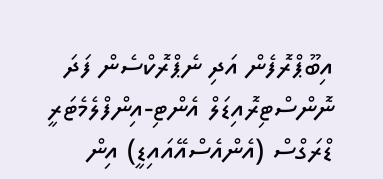އިބޫޕްރޮފެން އަދި ނެޕްރޮކްސެން ފަދަ ނޮންސްޓިރޮއިޑަލް އެންޓި-އިންފްލެމެޓަރީ ޑްރަގްސް (އެންއެސްއޭއައިޑީ) އިން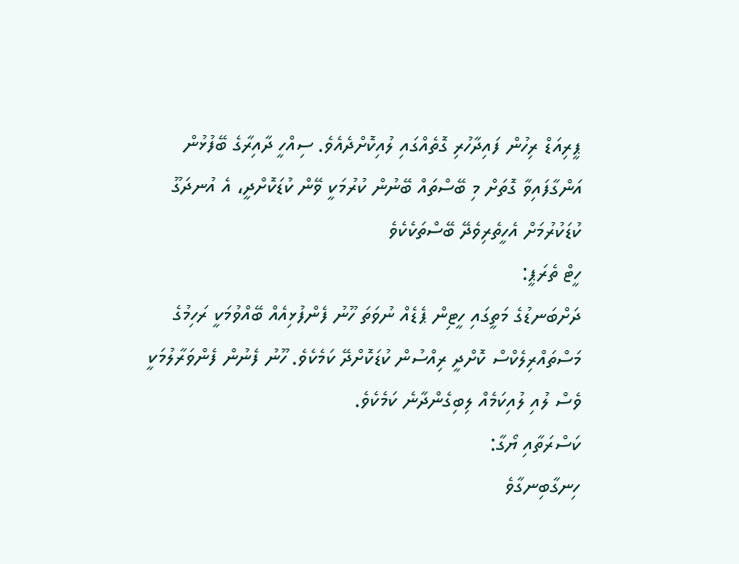ޕީރިއަޑް ރިހުން ފައިދާހުރި ގޮތެއްގައި ލުއިކޮށްދެއެވެ. ސިއްހީ ދާއިރާގެ ބޭފުޅުން އަންގާފައިވާ ގޮތަށް މި ބޭސްތައް ބޭނުން ކުރުމަކީ ވޭން ކުޑަކޮށްދީ، އެ އުނދަގޫ ކުޑަކުރުމަށް އެހީތެރިވެދޭ ބޭސްތަކެކެވެ
ހީޓް ތެރަޕީ:
ދަށްބަނޑުގެ މަތީގައި ހީޓިން ޕެޑެއް ނުވަތަ ހޫނު ފެންފުޅިއެއް ބޭއްވުމަކީ ރަހިމުގެ މަސްތައްރިލެކްސް ކޮށްދީ ރިއްސުން ކުޑަކޮށްދޭ ކަމެކެވެ. ހޫނު ފެނުން ފެންވަރާލުމަކީ ވެސް ލުއި ލުއިކަމެއް ލިބިގެންދާނެ ކަމެކެވެ.
ކަސްރަތާއި ޔޯގާ:
ހިނގާބިނގާވެ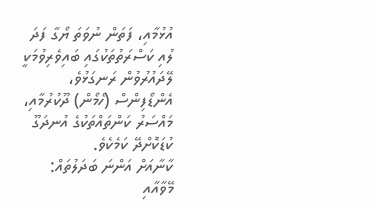އުޅުމާއި، ފަތަން ނުވަތަ ޔޯގާ ފަދަ ލުއި ކަސްރަތުތަކުގައި ބައިވެރިވުމަކީ ލޭދައުރުވުން ރަނގަޅުވެ، އެންޑޯފިންސް (ހޯމޯން) ދޫކުރުމާއި، މައްސަރު ކަންތައްތަކުގެ އުނދަގޫ ކުޑަކޮށްދޭ ކަމެކެވެ.
ކާނާއަށް އަންނަ ބަދަލުތައް:
މޭވާއާއި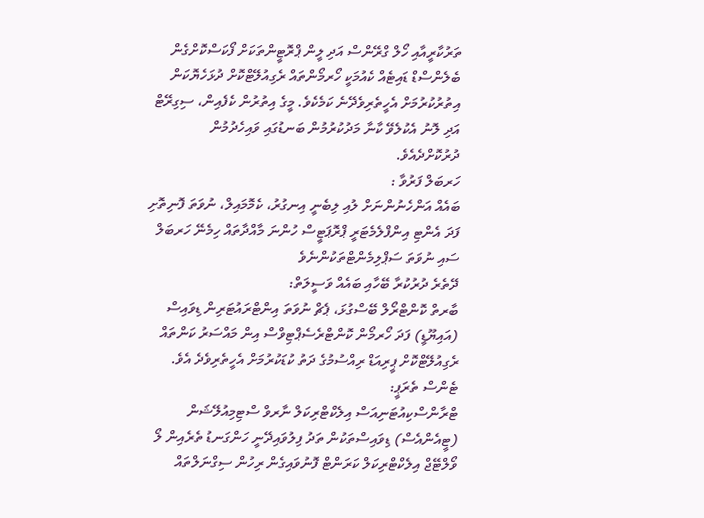ތަރުކާރީއާއި ހޯލް ގްރޭންސް އަދި ލީން ޕްރޮޓީންތަކަށް ފޯކަސްކޮށްގެން ބެލެންސްޑް ޑައިޓެއް ކެއުމަކީ ހޯރމޯންތައް ރެގިއުލޭޓްކޮށް ދުޅަހެޔޮކަން އިތުރުކުރުމަށް އެހީތެރިވެދޭނެ ކަމެކެވެ. މީގެ އިތުރުން ކެފެއިން، ސިގިރޭޓް އަދި ލޮނު އެކުލެވޭ ކާނާ މަދުކުރުމުން ބަނޑުގައި ވައިހެދުމުން ދުރުކޮށްދެއެވެ.
ހަރބަލް ފަރުވާ :
ބައެއް އަންހެނުންނަށް ލުއި ލިބެނީ އިނގުރު، ކެމޮމައިލް، ނުވަތަ ފޮނިތޮށި ފަދަ އެންޓި އިންފްލެމެޓަރީ ޕްރޮޕަޓީސް ހުންނަ މާއްދާތައް ހިމެނޭ ހަރބަލް ސައި ނުވަތަ ސަޕްލިމެންޓްތަކުންނެވެ
ދޭތެރެ ދުރުކުރާ ބޭހާއި ބައެއް ވަސީލަތް:
ބާރތް ކޮންޓްރޯލް ބޭސްގުޅަ، ޕެޗް ނުވަތަ އިންޓްރައުޓަރިން ޑިވައިސް (އައިޔޫޑީ) ފަދަ ހޯރމޯން ކޮންޓްރެސެޕްޓިވްސް އިން މައްސަރު ކަންތައް ރެގިއުލޭޓްކޮށް ޕީރިއަޑް ރިއްސުމުގެ ދަތު ކުޑަކުރުމަށް އެހީތެރިވެދެ އެވެ.
ޓެންސް ތެރަޕީ:
ޓްރާންސްކިއުޓަނިއަސް އިލެކްޓްރިކަލް ނާރވް ސްޓިމިއުލޭޝަން (ޓީއެންއެސް) ޑިވައިސްތަކުން ތަދު ފިލުވައިދޭނީ ހަންގަނޑު ތެރެއިން ލޯ ވޯލްޓޭޖް އިލެކްޓްރިކަލް ކަރަންޓް ފޮނުވައިގެން ރިހުން ސިގްނަލްތައް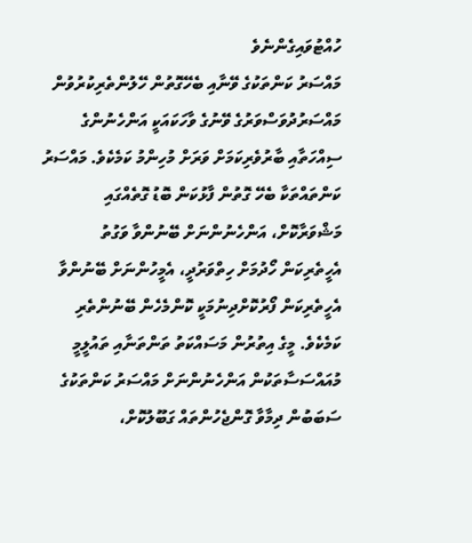ހުއްޓުވައިގެންނެވެ
މައްސަރު ކަންތަކުގެ ވޭނާއި ބެހޭގޮތުން ހޭލުންތެރިކުރުވުން
މައްސަރުދުވަސްވަރުގެ ވޭނުގެ ވާހަކައަކީ އަންހެނުންގެ ސިއްހަތާއި ބާރުވެރިކަމަށް ވަރަށް މުހިންމު ކަމެކެވެ. މައްސަރު ކަންތައްތަކާ ބެހޭ ގޮތުން ފާޅުކަން ބޮޑު ގޮތެއްގައި މަޝްވަރާކޮށް، އަންހެނުންނަށް ބޭނުންވާ ވަގުތު އެހީތެރިކަން ހޯދުމަށް ހިތްވަރުދީ، އެމީހުންނަށް ބޭނުންވާ އެހީތެރިކަން ފޯރުކޮށްދިނުމަކީ ކޮންމެހެން ބޭނުންތެރި ކަމެކެވެ. މީގެ އިތުރުން މަސައްކަތު ތަންތަނާއި ތައުލީމީ މުއައްސަސާތަކުން އަންހެނުންނަށް މައްސަރު ކަންތަކުގެ ސަބަބުން ދިމާވާ ގޮންޖެހުންތައް ގަބޫލުކޮށް،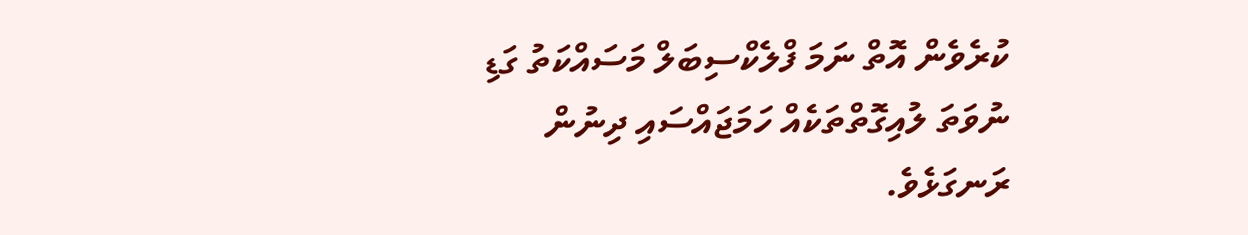ކުރެވެން އޮތް ނަމަ ފްލެކްސިބަލް މަސައްކަތު ގަޑި ނުވަތަ ލުއިގޮތްތަކެއް ހަމަޖައްސައި ދިނުން ރަނގަޅެވެ.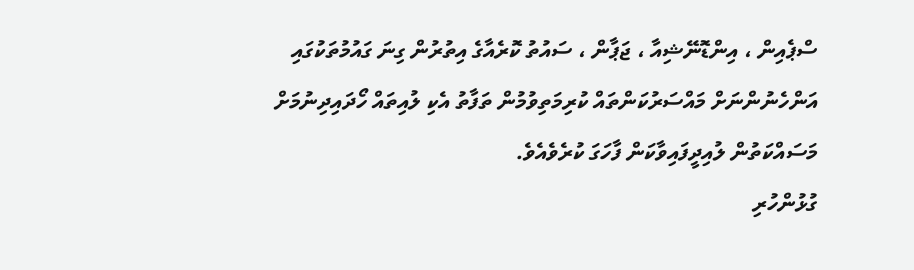ސްޕެއިން ، އިންޑޮނޭޝިއާ ، ޖަޕާން ، ސައުތު ކޮރެއާގެ އިތުރުން ގިނަ ގައުމުތަކުގައި އަންހެނުންނަށް މައްސަރުކަންތައް ކުރިމަތިވުމުން ތަފާތު އެކި ލުއިތައް ހޯދައިދިނުމަށް މަސައްކަތުން ލުއިދީފައިވާކަން ފާހަގަ ކުރެވެއެވެ.
ގުޅުންހުރި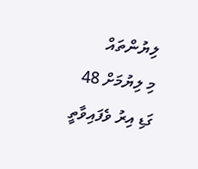ލިޔުންތައް
މި ލިޔުމަށް 48 ގަޑި އިރު ވެފައިވާތީ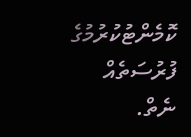ކޮމެންޓުކުރުމުގެ ފުރުސަތެއް ނެތް.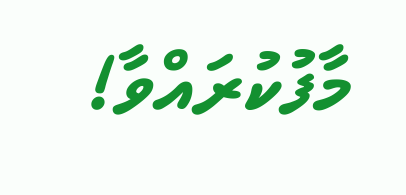މާފުކުރައްވާ!